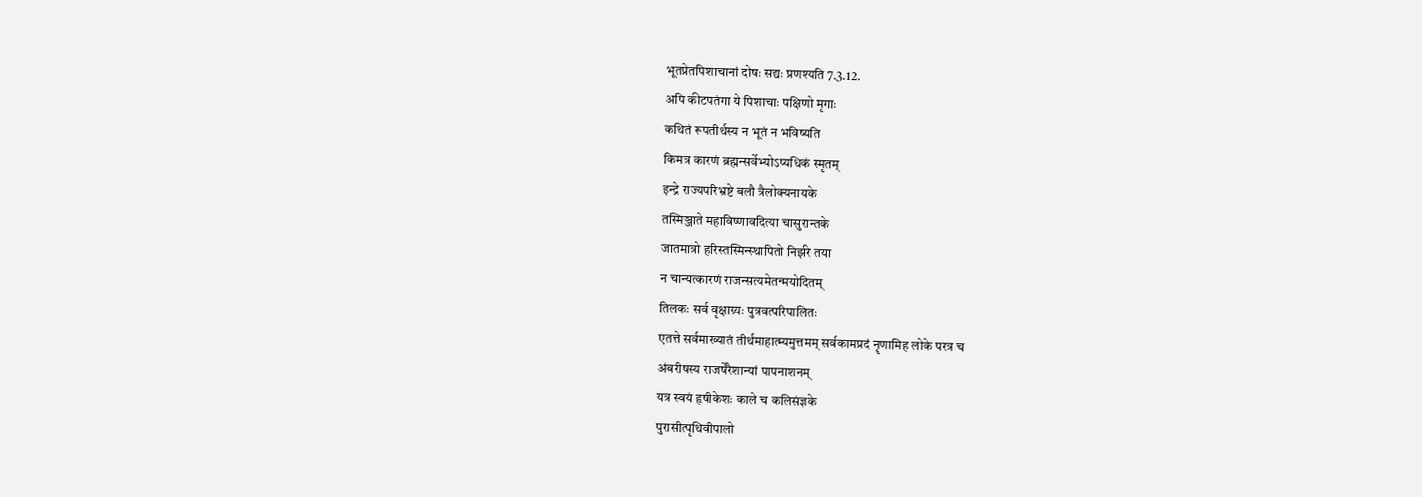भूतप्रेतपिशाचानां दोषः सद्यः प्रणश्यति 7.3.12.
अपि कीटपतंगा ये पिशाचाः पक्षिणो मृगाः
कथितं रूपतीर्थस्य न भूतं न भविष्यति
किमत्र कारणं ब्रह्मन्सर्वेभ्योऽप्यधिकं स्मृतम्
इन्द्रे राज्यपरिभ्रष्टे बलौ त्रैलोक्यनायके
तस्मिञ्जाते महाविष्णावदित्या चासुरान्तके
जातमात्रो हरिस्तस्मिन्स्थापितो निर्झरे तया
न चान्यत्कारणं राजन्सत्यमेतन्मयोदितम्
तिलकः सर्व वृक्षाग्र्यः पुत्रवत्परिपालितः
एतत्ते सर्वमाख्यातं तीर्थमाहात्म्यमुत्तमम् सर्वकामप्रदं नॄणामिह लोके परत्र च
अंबरीषस्य राजर्षेरैशान्यां पापनाशनम्
यत्र स्वयं हृषीकेशः काले च कलिसंज्ञके
पुरासीत्पृथिवीपालो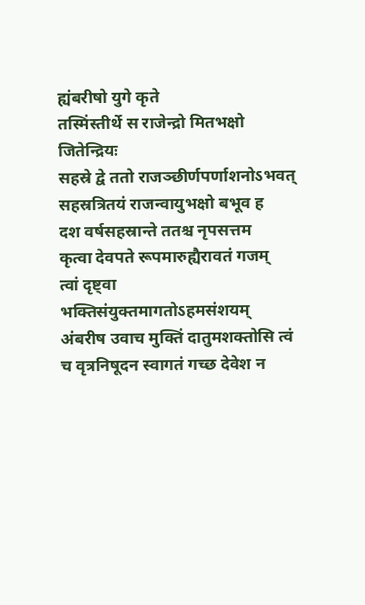ह्यंबरीषो युगे कृते
तस्मिंस्तीर्थे स राजेन्द्रो मितभक्षो जितेन्द्रियः
सहस्रे द्वे ततो राजञ्छीर्णपर्णाशनोऽभवत्
सहस्रत्रितयं राजन्वायुभक्षो बभूव ह
दश वर्षसहस्रान्ते ततश्च नृपसत्तम
कृत्वा देवपते रूपमारुह्यैरावतं गजम्
त्वां दृष्ट्वा भक्तिसंयुक्तमागतोऽहमसंशयम्
अंबरीष उवाच मुक्तिं दातुमशक्तोसि त्वं च वृत्रनिषूदन स्वागतं गच्छ देवेश न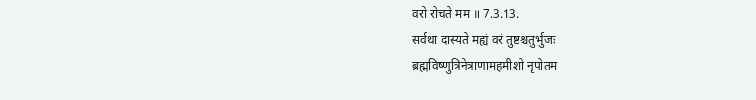वरो रोचते मम ॥ 7.3.13.
सर्वथा दास्यते मह्यं वरं तुष्टश्चतुर्भुजः
ब्रह्मविष्णुत्रिनेत्राणामहमीशो नृपोतम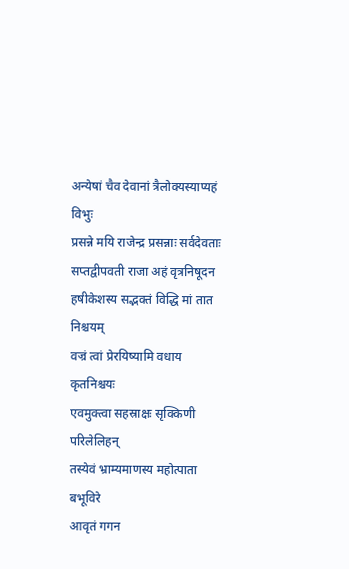अन्येषां चैव देवानां त्रैलोक्यस्याप्यहं विभुः
प्रसन्ने मयि राजेन्द्र प्रसन्नाः सर्वदेवताः
सप्तद्वीपवती राजा अहं वृत्रनिषूदन
हषीकेशस्य सद्भक्तं विद्धि मां तात निश्चयम्
वज्रं त्वां प्रेरयिष्यामि वधाय कृतनिश्चयः
एवमुक्त्वा सहस्राक्षः सृक्किणी परिलेलिहन्
तस्येवं भ्राम्यमाणस्य महोत्पाता बभूविरे
आवृतं गगन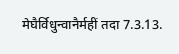मेघैर्विधुन्वानैर्महीं तदा 7.3.13.